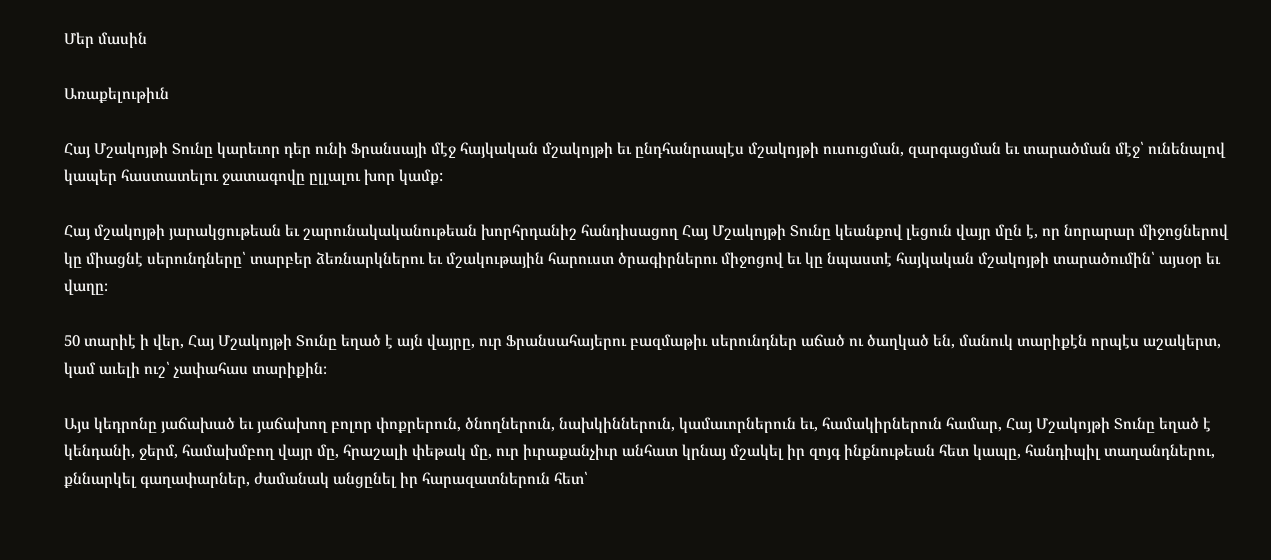Մեր մասին

Առաքելութիւն

Հայ Մշակոյթի Տունը կարեւոր դեր ունի Ֆրանսայի մէջ հայկական մշակոյթի եւ ընդհանրապէս մշակոյթի ուսուցման, զարգացման եւ տարածման մէջ՝ ունենալով կապեր հաստատելու ջատագովը ըլլալու խոր կամք:

Հայ մշակոյթի յարակցութեան եւ շարունակականութեան խորհրդանիշ հանդիսացող Հայ Մշակոյթի Տունը կեանքով լեցուն վայր մըն է, որ նորարար միջոցներով կը միացնէ սերունդները՝ տարբեր ձեռնարկներու եւ մշակութային հարուստ ծրագիրներու միջոցով եւ կը նպաստէ հայկական մշակոյթի տարածումին՝ այսօր եւ վաղը։

50 տարիէ ի վեր, Հայ Մշակոյթի Տունը եղած է այն վայրը, ուր Ֆրանսահայերու բազմաթիւ սերունդներ աճած ու ծաղկած են, մանուկ տարիքէն որպէս աշակերտ, կամ աւելի ուշ՝ չափահաս տարիքին։

Այս կեդրոնը յաճախած եւ յաճախող բոլոր փոքրերուն, ծնողներուն, նախկիններուն, կամաւորներուն եւ, համակիրներուն համար, Հայ Մշակոյթի Տունը եղած է կենդանի, ջերմ, համախմբող վայր մը, հրաշալի փեթակ մը, ուր իւրաքանչիւր անհատ կրնայ մշակել իր զոյգ ինքնութեան հետ կապը, հանդիպիլ տաղանդներու, քննարկել գաղափարներ, ժամանակ անցընել իր հարազատներուն հետ՝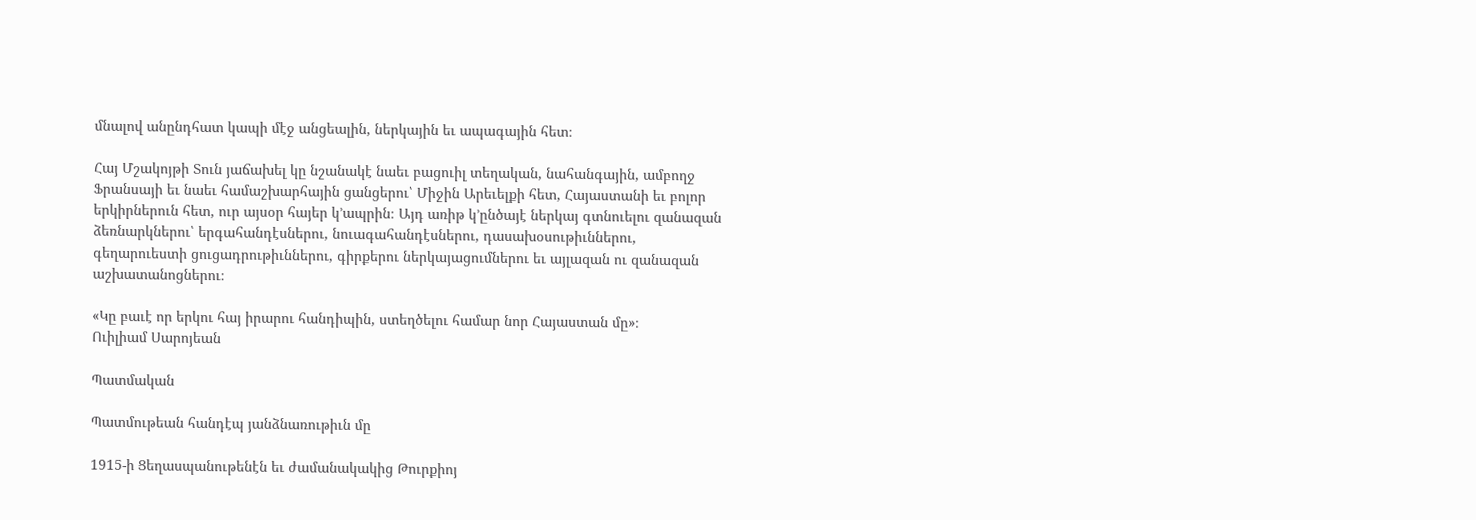մնալով անընդհատ կապի մէջ անցեալին, ներկային եւ ապագային հետ։

Հայ Մշակոյթի Տուն յաճախել կը նշանակէ նաեւ բացուիլ տեղական, նահանգային, ամբողջ Ֆրանսայի եւ նաեւ համաշխարհային ցանցերու՝ Միջին Արեւելքի հետ, Հայաստանի եւ բոլոր երկիրներուն հետ, ուր այսօր հայեր կ՚ապրին։ Այդ առիթ կ՚ընծայէ ներկայ գտնուելու զանազան ձեռնարկներու՝ երգահանդէսներու, նուագահանդէսներու, դասախօսութիւններու, գեղարուեստի ցուցադրութիւններու, գիրքերու ներկայացումներու եւ այլազան ու զանազան աշխատանոցներու։

«Կը բաւէ որ երկու հայ իրարու հանդիպին, ստեղծելու համար նոր Հայաստան մը»։
Ուիլիամ Սարոյեան

Պատմական

Պատմութեան հանդէպ յանձնառութիւն մը

1915-ի Ցեղասպանութենէն եւ ժամանակակից Թուրքիոյ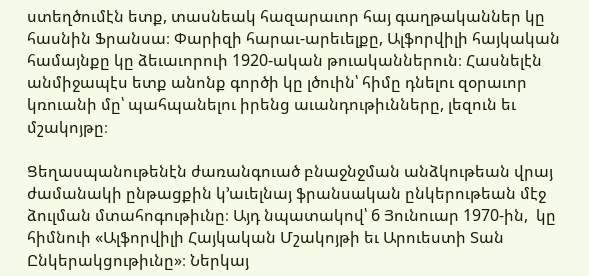ստեղծումէն ետք, տասնեակ հազարաւոր հայ գաղթականներ կը հասնին Ֆրանսա։ Փարիզի հարաւ-արեւելքը, Ալֆորվիլի հայկական համայնքը կը ձեւաւորուի 1920-ական թուականներուն։ Հասնելէն անմիջապէս ետք անոնք գործի կը լծուին՝ հիմը դնելու զօրաւոր կռուանի մը՝ պահպանելու իրենց աւանդութիւնները, լեզուն եւ մշակոյթը։

Ցեղասպանութենէն ժառանգուած բնաջնջման անձկութեան վրայ ժամանակի ընթացքին կ՚աւելնայ ֆրանսական ընկերութեան մէջ ձուլման մտահոգութիւնը։ Այդ նպատակով՝ 6 Յունուար 1970-ին,  կը հիմնուի «Ալֆորվիլի Հայկական Մշակոյթի եւ Արուեստի Տան Ընկերակցութիւնը»։ Ներկայ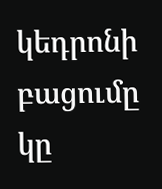կեդրոնի բացումը կը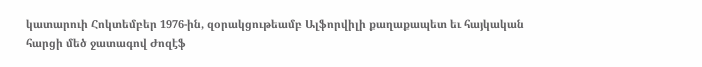կատարուի Հոկտեմբեր 1976-ին, զօրակցութեամբ Ալֆորվիլի քաղաքապետ եւ հայկական հարցի մեծ ջատագով Ժոզէֆ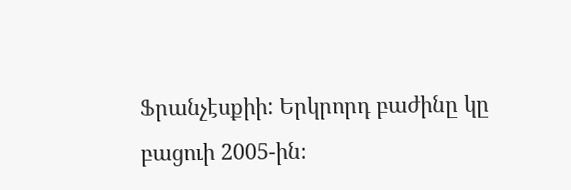Ֆրանչէսքիի: Երկրորդ բաժինը կը բացուի 2005-ին։